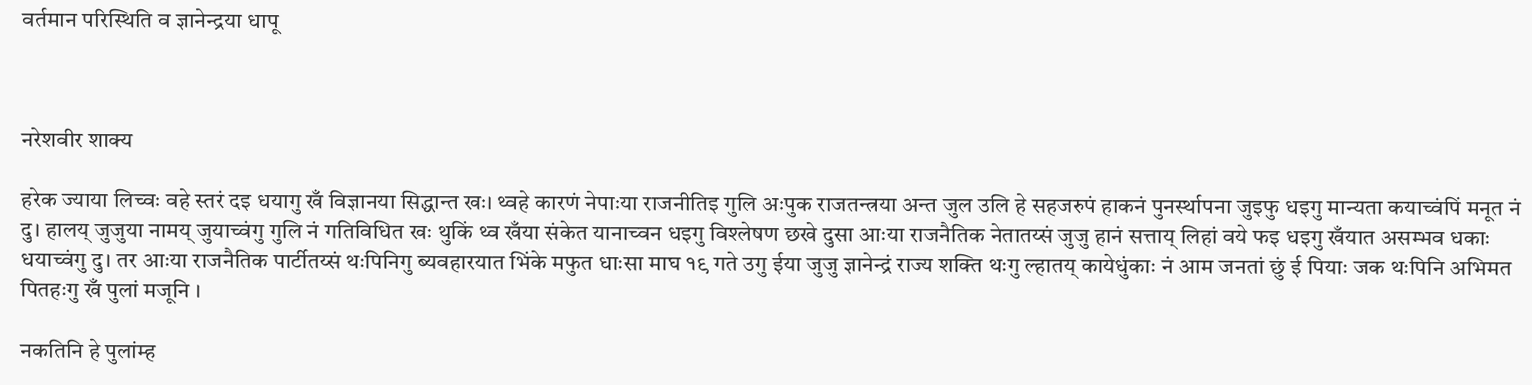वर्तमान परिस्थिति व ज्ञानेन्द्रया धापू



नरेशवीर शाक्य

हरेक ज्याया लिच्वः वहे स्तरं दइ धयागु खँ विज्ञानया सिद्धान्त खः। थ्वहे कारणं नेपाःया राजनीतिइ गुलि अःपुक राजतन्त्रया अन्त जुल उलि हे सहजरुपं हाकनं पुनर्स्थापना जुइफु धइगु मान्यता कयाच्वंपिं मनूत नं दु। हालय् जुजुया नामय् जुयाच्वंगु गुलि नं गतिविधित खः थुकिं थ्व खँया संकेत यानाच्वन धइगु विश्लेषण छखे दुसा आःया राजनैतिक नेतातय्सं जुजु हानं सत्ताय् लिहां वये फइ धइगु खँयात असम्भव धकाः धयाच्वंगु दु। तर आःया राजनैतिक पार्टीतय्सं थःपिनिगु ब्यवहारयात भिंके मफुत धाःसा माघ १९ गते उगु ईया जुजु ज्ञानेन्द्रं राज्य शक्ति थःगु ल्हातय् कायेधुंकाः नं आम जनतां छुं ई पियाः जक थःपिनि अभिमत पितहःगु खँ पुलां मजूनि ।

नकतिनि हे पुलांम्ह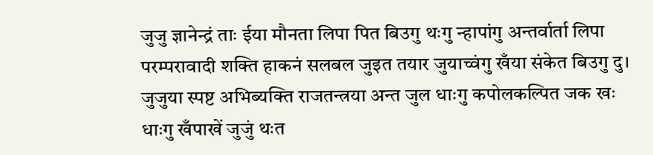जुजु ज्ञानेन्द्रं ताः ईया मौनता लिपा पित बिउगु थःगु न्हापांगु अन्तर्वार्ता लिपा परम्परावादी शक्ति हाकनं सलबल जुइत तयार जुयाच्वंगु खँया संकेत बिउगु दु। जुजुया स्पष्ट अभिब्यक्ति राजतन्त्रया अन्त जुल धाःगु कपोलकल्पित जक खः धाःगु खँपाखें जुजुं थःत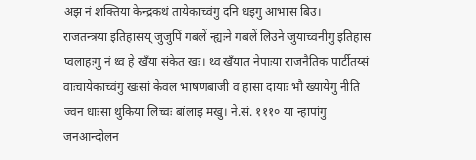अझ नं शक्तिया केन्द्रकथं तायेकाच्वंगु दनि धइगु आभास बिउ।
राजतन्त्रया इतिहासय् जुजुपिं गबलें न्ह्यःने गबलें लिउने जुयाच्वनीगु इतिहास प्वलाहःगु नं थ्व हे खँया संकेत खः। थ्व खँयात नेपाःया राजनैतिक पार्टीतय्सं वाःचायेकाच्वंगु खःसां केवल भाषणबाजी व हासा दायाः भौ ख्यायेगु नीति ज्वन धाःसा थुकिया लिच्वः बांलाइ मखु। ने.सं. १११० या न्हापांगु जनआन्दोलन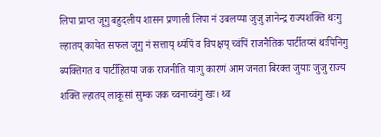लिपा प्राप्त जूगु बहुदलीय शासन प्रणाली लिपा नं उबलय्या जुजु ज्ञानेन्द्र राज्यशक्ति थःगु ल्हातय् कायेत सफल जूगु नं सत्ताय् थ्यंपिं व विपक्षय् च्वंपिं राजनैतिक पार्टीतय्सं थःपिनिगु ब्यक्तिगत व पार्टीहितया जक राजनीति याःगु कारणं आम जनता बिरक्त जुयाः जुजु राज्य शक्ति ल्हातय् लाकूसां सुम्क जक च्वनाच्वंगु खः। थ्व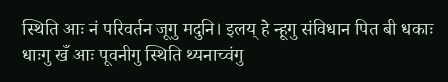स्थिति आः नं परिवर्तन जूगु मदुनि। इलय् हे न्हूगु संविधान पित बी धकाः धाःगु खँ आः पूवनीगु स्थिति थ्यनाच्वंगु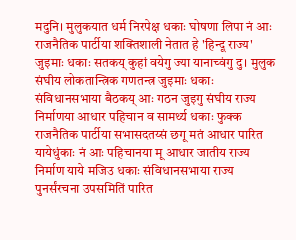मदुनि। मुलुकयात धर्म निरपेक्ष धकाः घोषणा लिपा नं आः राजनैतिक पार्टीया शक्तिशाली नेतात हे 'हिन्दू राज्य' जुइमाः धकाः सतकय् कुहां वयेगु ज्या यानाच्वंगु दु। मुलुक संघीय लोकतान्त्रिक गणतन्त्र जुइमाः धकाः संविधानसभाया बैठकय् आः गठन जुइगु संघीय राज्य निर्माणया आधार पहिचान व सामर्थ्य धकाः फुक्क राजनैतिक पार्टीया सभासदतय्सं छगू मतं आधार पारित यायेधुंकाः नं आः पहिचानया मू आधार जातीय राज्य निर्माण याये मजिउ धकाः संविधानसभाया राज्य पुनर्संरचना उपसमितिं पारित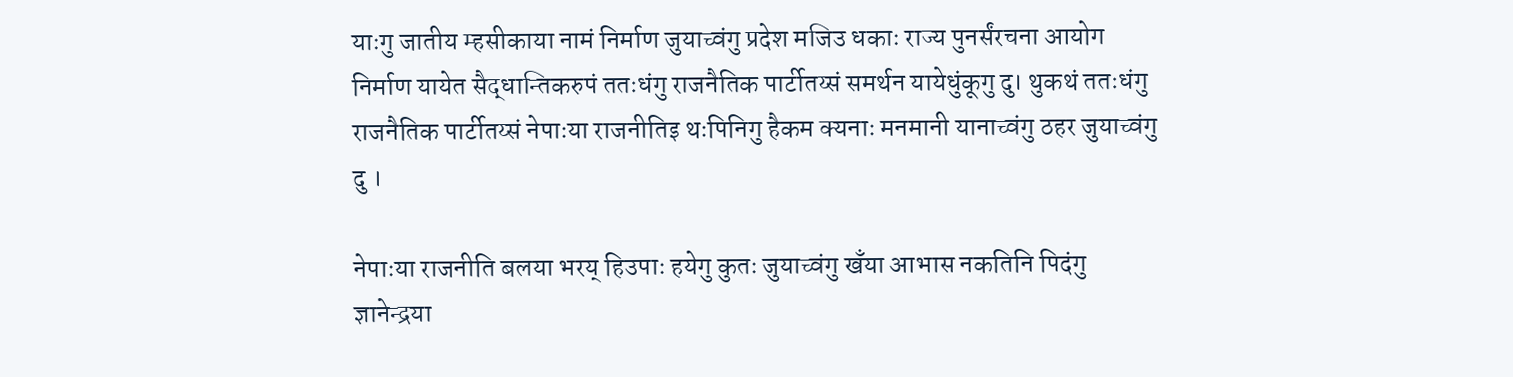याःगु जातीय म्हसीकाया नामं निर्माण जुयाच्वंगु प्रदेश मजिउ धकाः राज्य पुनर्संरचना आयोग निर्माण यायेत सैद्धान्तिकरुपं ततःधंगु राजनैतिक पार्टीतय्सं समर्थन यायेधुंकूगु दु। थुकथं ततःधंगु राजनैतिक पार्टीतय्सं नेपाःया राजनीतिइ थःपिनिगु हैकम क्यनाः मनमानी यानाच्वंगु ठहर जुयाच्वंगु दु ।

नेपाःया राजनीति बलया भरय् हिउपाः हयेगु कुतः जुयाच्वंगु खँया आभास नकतिनि पिदंगु ज्ञानेन्द्रया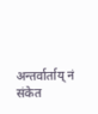अन्तर्वार्ताय् नं संकेत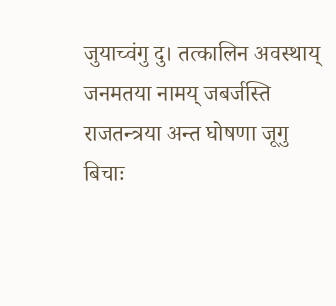जुयाच्वंगु दु। तत्कालिन अवस्थाय् जनमतया नामय् जबर्जस्ति राजतन्त्रया अन्त घोषणा जूगु बिचाः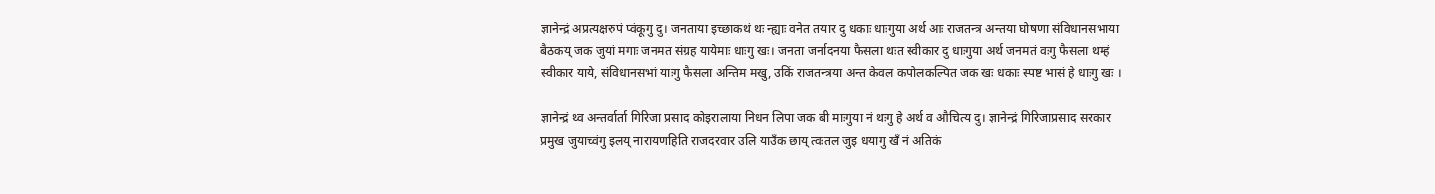ज्ञानेन्द्रं अप्रत्यक्षरुपं प्वंकूगु दु। जनताया इच्छाकथं थः न्ह्याः वनेत तयार दु धकाः धाःगुया अर्थ आः राजतन्त्र अन्तया घोषणा संविधानसभाया बैठकय् जक जुयां मगाः जनमत संग्रह यायेमाः धाःगु खः। जनता जर्नादनया फैसला थःत स्वीकार दु धाःगुया अर्थ जनमतं वःगु फैसला थम्हं स्वीकार याये, संविधानसभां याःगु फैसला अन्तिम मखु, उकिं राजतन्त्रया अन्त केवल कपोलकल्पित जक खः धकाः स्पष्ट भासं हे धाःगु खः ।

ज्ञानेन्द्रं थ्व अन्तर्वार्ता गिरिजा प्रसाद कोइरालाया निधन लिपा जक बी माःगुया नं थःगु हे अर्थ व औचित्य दु। ज्ञानेन्द्रं गिरिजाप्रसाद सरकार प्रमुख जुयाच्वंगु इलय् नारायणहिति राजदरवार उलि याउँक छाय् त्वःतल जुइ धयागु खँ नं अतिकं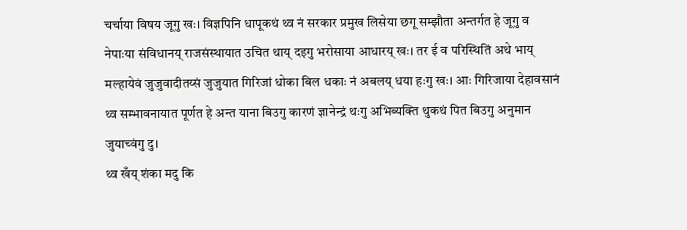चर्चाया विषय जूगु खः। विज्ञपिनि धापूकथं थ्व नं सरकार प्रमुख लिसेया छगू सम्झौता अन्तर्गत हे जूगु व नेपाःया संविधानय् राजसंस्थायात उचित थाय् दइगु भरोसाया आधारय् खः। तर ई व परिस्थितिं अथे भाय् मल्हायेवं जुजुवादीतय्सं जुजुयात गिरिजां धोका बिल धकाः नं अबलय् धया हःगु खः। आः गिरिजाया देहावसानं थ्व सम्भावनायात पूर्णत हे अन्त याना बिउगु कारणं ज्ञानेन्द्रं थःगु अभिब्यक्ति थुकथं पित बिउगु अनुमान जुयाच्वंगु दु।
थ्व खँय् शंका मदु कि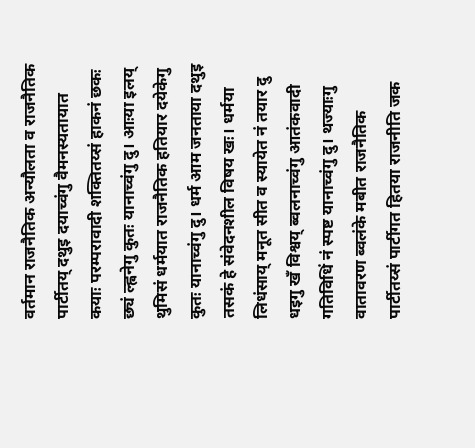वर्तमान राजनैतिक अन्यौलता व राजनैतिक पार्टीतय् दथुइ दयाच्वंगु वैमनस्यतायात कयाः परम्परावादी शक्तितय्सं हाकनं छकः छ्यं ल्ह्वनेगु कुतः यानाच्वंगु दु। आःया इलय् थुमिसं धर्मयात राजनैतिक हतियार दयेकेगु कुतः यानाच्वंगु दु। धर्म आम जनताया दथुइ तसकं हे संवेदनशील विषय खः। धर्मया लिधंसाय् मनूत सीत व स्यायेत नं तयार दु धइगु खँ विश्वय् ब्वलनाच्वंगु आतंकवादी गतिविधिं नं स्पष्ट यानाच्वंगु दु। थज्याःगु वातावरण ब्वलंके मबीत राजनैतिक पार्टीतय्सं पार्टीगत हितया राजनीति जक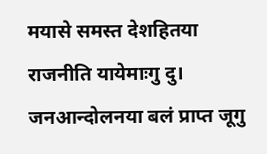मयासे समस्त देशहितया राजनीति यायेमाःगु दु। जनआन्दोलनया बलं प्राप्त जूगु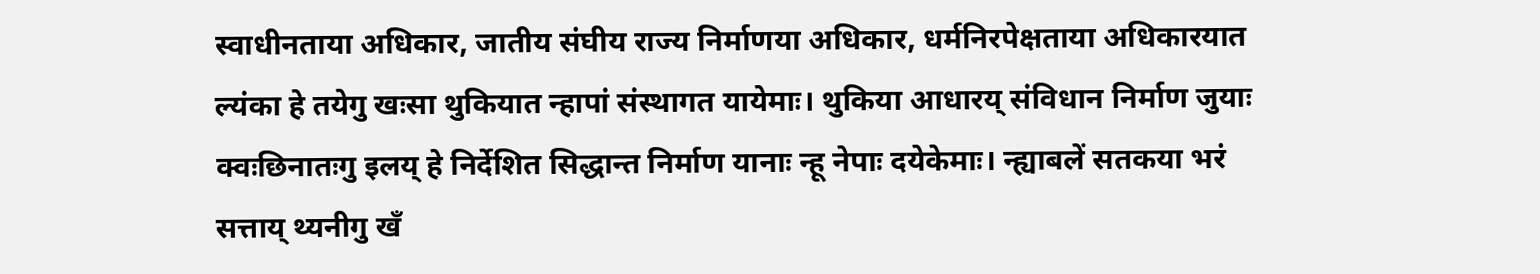स्वाधीनताया अधिकार, जातीय संघीय राज्य निर्माणया अधिकार, धर्मनिरपेक्षताया अधिकारयात ल्यंका हे तयेगु खःसा थुकियात न्हापां संस्थागत यायेमाः। थुकिया आधारय् संविधान निर्माण जुयाः क्वःछिनातःगु इलय् हे निर्देशित सिद्धान्त निर्माण यानाः न्हू नेपाः दयेकेमाः। न्ह्याबलें सतकया भरं सत्ताय् थ्यनीगु खँ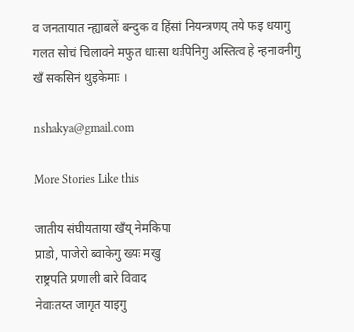व जनतायात न्ह्याबलें बन्दुक व हिंसां नियन्त्रणय् तये फइ धयागु गलत सोचं चिलावने मफुत धाःसा थःपिनिगु अस्तित्व हे न्हनावनीगु खँ सकसिनं थुइकेमाः ।

nshakya@gmail.com

More Stories Like this

जातीय संघीयताया खँय् नेमकिपा
प्राडो, पाजेरो ब्वाकेगु ख्यः मखु
राष्ट्रपति प्रणाली बारे विवाद
नेवाःतय्त जागृत याइगु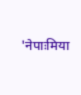'नेपाःमिया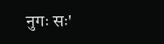नुगः सः'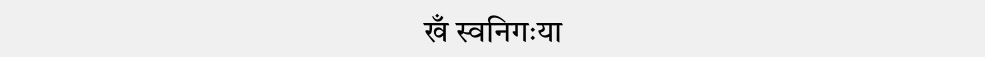खँ स्वनिगःया